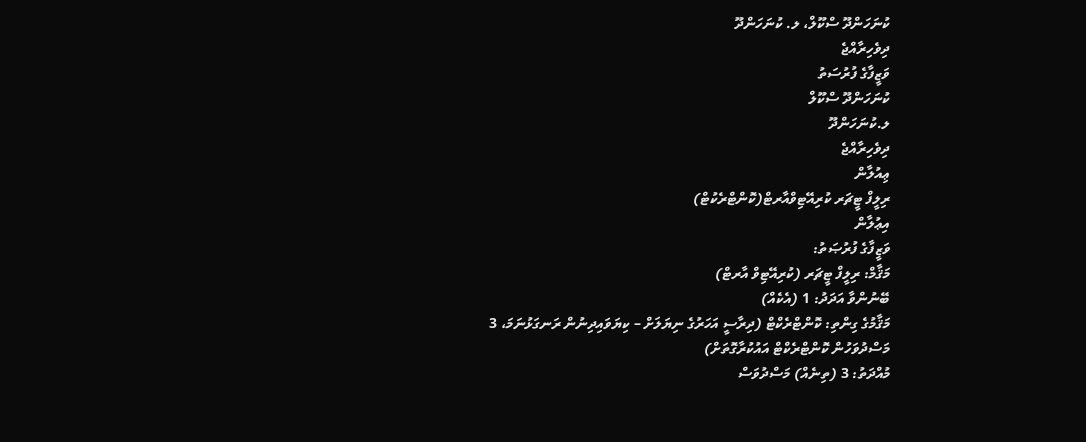ކުނަހަންދޫ ސްކޫލް، ލ. ކުނަހަންދޫ
ދިވެހިރާއްޖެ
ވަޒީފާގެ ފުރުސަތު
ކުނަހަންދޫ ސްކޫލް
ލ.ކުނަހަންދޫ
ދިވެހިރާއްޖެ
ޢިއުލާން
ރިލީފް ޓީޗަރ ކުރިއޭޓިވްއާރޓް(ކޮންޓްރެކުޓް)
އިޢުލާން
ވަޒީފާގެ ފުރުޞަތު:
މަޤާމް: ރިލީފް ޓީޗަރ (ކުރިއޭޓިވް އާރޓް)
ބޭނުންވާ އަދަދު: 1 (އެކެއް)
މަޤާމުގެ ގިންތި: ކޮންޓްރެކްޓް (ދިރާސީ އަހަރުގެ ނިޔަލަށް – ކިޔަވައިދިނުން ރަނގަޅުނަމަ، 3 މަސްދުވަހުން ކޮންޓްރެކްޓް އައުކުރާގޮތަށް)
މުއްދަތު: 3 (ތިނެއް) މަސްދުވަސް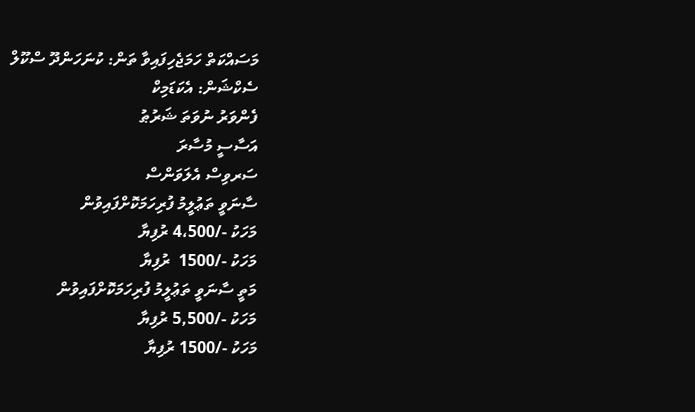މަސައްކަތް ހަމަޖެހިފައިވާ ތަން: ކުނަހަންދޫ ސްކޫލް
ސެކްޝަން: އެކަޑަމިކް
ފެންވަރު ނުވަތަ ޝަރުޠު
އަސާސީ މުސާރަ
ސަރވިސް އެލަވަންސް
ސާނަވީ ތަޢުލީމު ފުރިހަމަކޮށްފައިވުން
މަހަކު -/4،500 ރުފިޔާ
މަހަކު -/1500  ރުފިޔާ
މަތީ ސާނަވީ ތަޢުލީމު ފުރިހަމަކޮށްފައިވުން
މަހަކު -/5,500 ރުފިޔާ
މަހަކު -/1500 ރުފިޔާ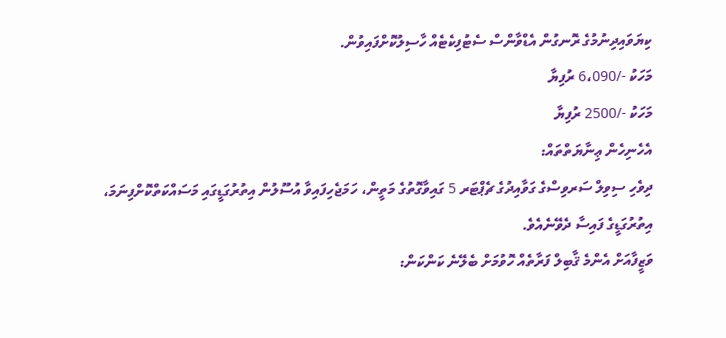ކިޔަވައިދިނުމުގެ ރޮނގުން އެޑްވާންސް ސެޓުފިކެޓެއް ހާސިލުކޮށްފައިވުން.
މަހަކު -/6،090 ރުފިޔާ
މަހަކު -/2500 ރުފިޔާ
އެހެނިހެން ޢިނާޔަތްތައް:
ދިވެހި ސިވިލް ސަރވިސްގެ ގަވާއިދުގެ ޗެޕްޓަރ 5 ގައިވާގޮތުގެ މަތީން، ހަމަޖެހިފައިވާ އުސޫލުން އިތުރުގަޑީގައި މަސައްކަތްކޮށްފިނަމަ، އިތުރުގަޑީގެ ފައިސާ ދެވޭނެއެވެ.
ވަޒީފާއަށް އެންމެ ޤާބިލް ފަރާތެއް ހޮވުމަށް ބެލޭނެ ކަންކަން: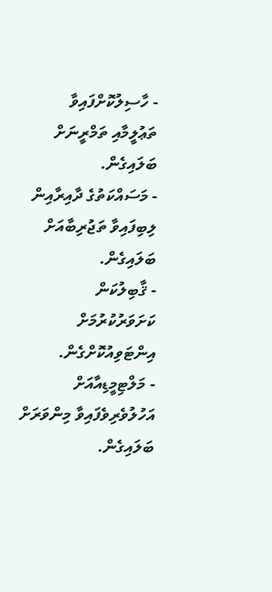- ހާސިލުކޮށްފައިވާ ތަޢުލީމާއި ތަމްރީނަށް ބަލައިގެން.
- މަސައްކަތުގެ ދާއިރާއިން ލިބިފައިވާ ތަޖުރިބާއަށް ބަލައިގެން.
- ޤާބިލުކަން ކަށަވަރުކުރުމަށް އިންޓަވިއުކޮށްގެން.
- މަލްޓިމީޑިއާއަށް އަހުލުވެރިވެފައިވާ މިންވަރަށް ބަލައިގެން.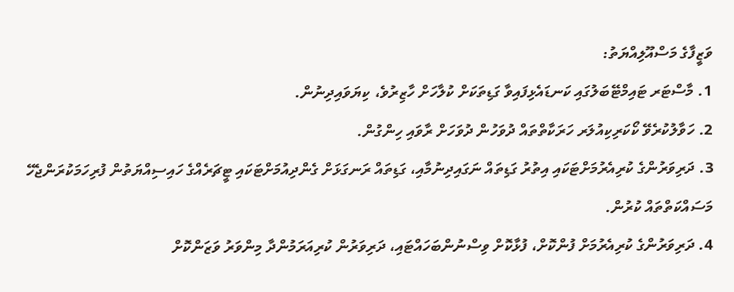ވަޒީފާގެ މަސްއޫލިއްޔަތު:
1. މާސްޓަރ ޓައިމްޓޭބަލުގައި ކަނޑައެޅިފައިވާ ގަޑިތަކަށް ކުލާހަށް ހާޒިރުވެ، ކިޔަވައިދިނުން.
2. ހަވާލުކުރެވޭ ކޯކަރިކިއުލަރ ހަރަކާތްތައް ދުވަހުން ދުވަހަށް ރާވައި ހިންގުން.
3. ދަރިވަރުންގެ ކުރިއެރުމަށްޓަކައި އިތުރު ގަޑިތައް ނަގައިދިނުމާއި، ގަޑިތައް ރަނގަޅަށް ގެންދިއުމަށްޓަކައި ޓީޗަރެއްގެ ހައިސިއްޔަތުން ފުރިހަމަކުރަންޖެހޭ މަސައްކަތްތައް ކުރުން.
4. ދަރިވަރުންގެ ކުރިއެރުމަށް ފުންކޮށް، ފުޅާކޮށް ވިސްނުންބަހައްޓައި، ދަރިވަރުން ކުރިއަރަމުންދާ މިންވަރު ވަޒަންކޮށް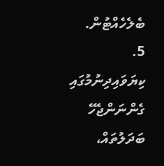ބެލެހެއްޓުން.
5. ކިޔަވައިދިނުމުގައި ގެންނަންޖެހޭ ބަދަލުތައް،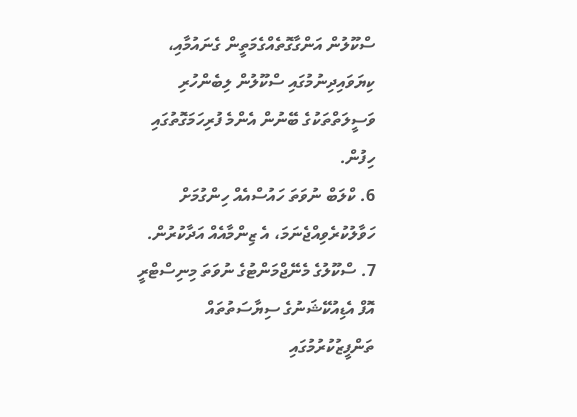ސްކޫލުން އަންގާގޮތެއްގެމަތީން ގެނައުމާއި، ކިޔަވައިދިނުމުގައި ސްކޫލުން ލިބެންހުރި ވަސީލަތްތަކުގެ ބޭނުން އެންމެ ފުރިހަމަގޮތުގައި ހިފުން.
6. ކްލަބް ނުވަތަ ހައުސްއެއް ހިންގުމަށް ހަވާލުކުރެވިއްޖެނަމަ، އެ ޒިންމާއެއް އަދާކުރުން.
7. ސްކޫލުގެ މެނޭޖްމަންޓުގެ ނުވަތަ މިނިސްޓްރީ އޮފް އެޑިއުކޭޝަނުގެ ސިޔާސަތުތައް ތަންފީޒުކުރުމުގައި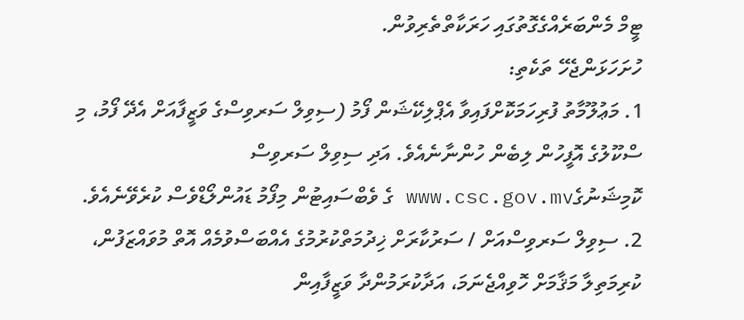ޓީމް މެންބަރެއްގެގޮތުގައި ހަރަކާތްތެރިވުން.
ހުށަހަޅަންޖެހޭ ތަކެތި:
1. މަޢުލޫމާތު ފުރިހަމަކޮށްފައިވާ އެޕްލިކޭޝަން ފޯމު (ސިވިލް ސަރވިސްގެ ވަޒީފާއަށް އެދޭ ފޯމު، މި ސްކޫލުގެ އޮފީހުން ލިބެން ހުންނާނެއެވެ. އަދި ސިވިލް ސަރވިސް ކޮމިޝަނުގެwww.csc.gov.mv ގެ ވެބްސައިޓުން މިފޯމު ޑައުންލޯޑްވެސް ކުރެވޭނެއެވެ.
2. ސިވިލް ސަރވިސްއަށް / ސަރުކާރަށް ޚިދުމަތްކުރުމުގެ އެއްބަސްވުމެއް އޮތް މުވައްޒަފުން، ކުރިމަތިލާ މަޤާމަށް ހޮވިއްޖެނަމަ، އަދާކުރަމުންދާ ވަޒީފާއިން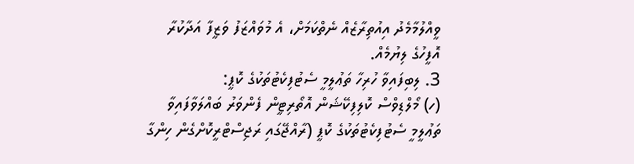ވީއްލުމާމެދު އިއުތިރާޒެއް ނެތްކަމަށް، އެ މުވައްޒަފު ވަޒީފާ އަދާކުރާ އޮފީހުގެ ލިޔުމެއް.
3. ލިބިފައިވާ ހުރިހާ ތަޢުލީމީ ސެޓުފިކެޓުތަކުގެ ކޮޕީ:
(ހ) މޯލްޑިވްސް ކޮލިފިކޭޝަން އޮތޯރިޓީން ފެންވަރު ބައްލަވާފައިވާ ތަޢުލީމީ ސެޓުފިކެޓުތަކުގެ ކޮޕީ (ރާއްޖޭގައި ރަޖިސްޓްރީކޮށްގެން ހިންގާ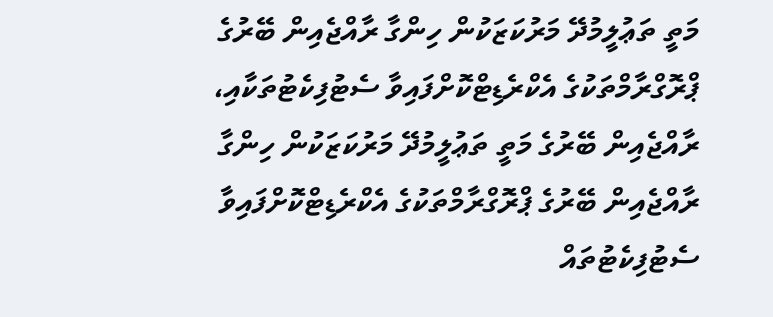މަތީ ތަޢުލީމުދޭ މަރުކަޒަކުން ހިންގާ ރާއްޖެއިން ބޭރުގެ ޕްރޮގްރާމްތަކުގެ އެކްރެޑިޓްކޮށްފައިވާ ސެޓުފިކެޓުތަކާއި، ރާއްޖެއިން ބޭރުގެ މަތީ ތަޢުލީމުދޭ މަރުކަޒަކުން ހިންގާ ރާއްޖެއިން ބޭރުގެ ޕްރޮގްރާމްތަކުގެ އެކްރެޑިޓްކޮށްފައިވާ ސެޓުފިކެޓުތައް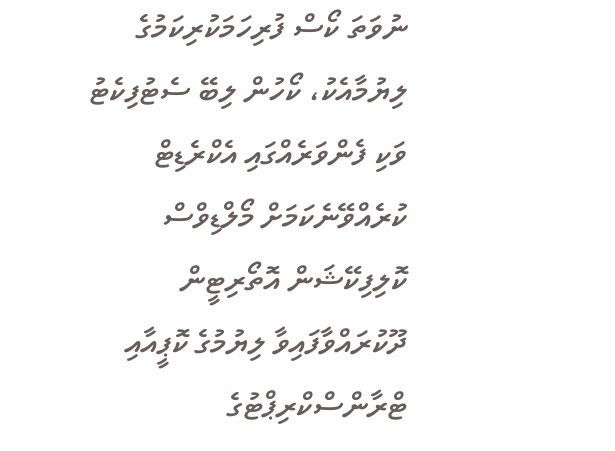ނުވަތަ ކޯސް ފުރިހަމަކުރިކަމުގެ ލިޔުމާއެކު، ކޯހުން ލިބޭ ސެޓުފިކެޓު ވަކި ފެންވަރެއްގައި އެކްރެޑިޓް ކުރެއްވޭނެކަމަށް މޯލްޑިވްސް ކޮލިފިކޭޝަން އޮތޯރިޓީން ދޫކުރައްވާފައިވާ ލިޔުމުގެ ކޮޕީއާއި ޓްރާންސްކްރިޕްޓުގެ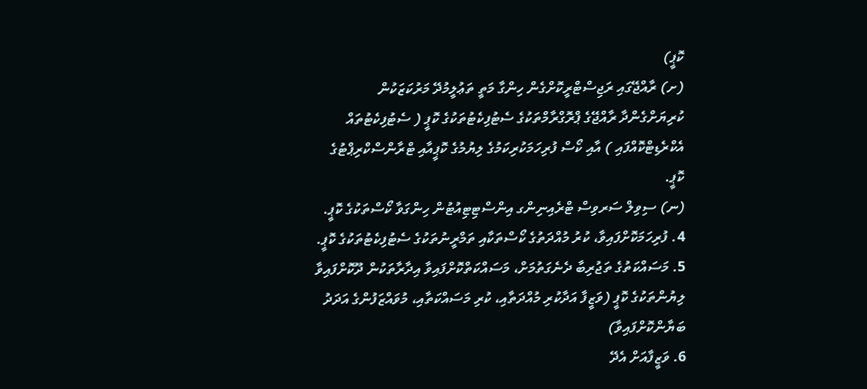ކޮޕީ)
(ށ) ރާއްޖޭގައި ރަޖިސްޓްރީކޮށްގެން ހިންގާ މަތީ ތަޢުލީމުދޭ މަރުކަޒަކުން ކުރިޔަށްގެންދާ ރާއްޖޭގެ ޕްރޮގްރާމްތަކުގެ ސެޓުފިކެޓުތަކުގެ ކޮޕީ ( ސެޓުފިކެޓުތައް އެކްރެޑިޓްކޮއްފައި ) އާއި ކޯސް ފުރިހަމަކުރިކަމުގެ ލިޔުމުގެ ކޮޕީއާއި ޓްރާންސްކްރިޕްޓުގެ ކޮޕީ.
(ނ) ސިވިލް ސަރވިސް ޓްރެއިނިންގ އިންސްޓިޓިއުޓުން ހިންގަވާ ކޯސްތަކުގެ ކޮޕީ.
4. ފުރިހަމަކޮށްފައިވާ، ކުރު މުއްދަތުގެ ކޯސްތަކާއި ތަމްރީނުތަކުގެ ސެޓުފިކެޓުތަކުގެ ކޮޕީ.
5. މަސައްކަތުގެ ތަޖުރިބާ ދެނެގަތުމަށް، މަސައްކަތްކޮށްފައިވާ އިދާރާތަކުން ދޫކޮށްފައިވާ ލިޔުންތަކުގެ ކޮޕީ (ވަޒީފާ އަދާކުރި މުއްދަތާއި، ކުރި މަސައްކަތާއި، މުވައްޒަފުންގެ އަދަދު ބަޔާންކޮށްފައިވާ)
6. ވަޒީފާއަށް އެދޭ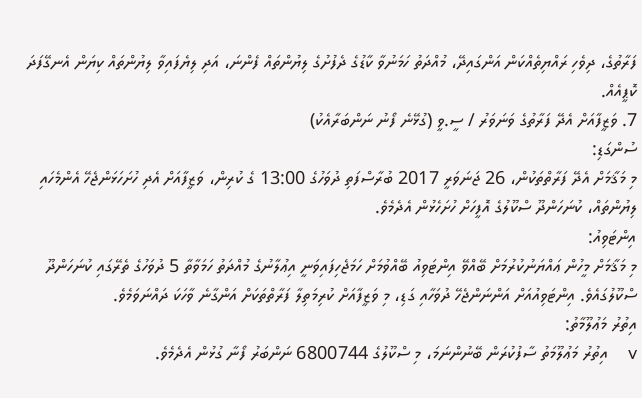ފަރާތުގެ، ދިވެހި ރައްޔިތެއްކަން އަންގައިދޭ، މުއްދަތު ހަމަނުވާ ކާޑުގެ ދެފުށުގެ ލިޔުންތައް ފެންނަ، އަދި ލިޔެފައިވާ ލިޔުންތައް ކިޔަން އެނގޭފަދަ ކޮޕީއެއް.
7. ވަޒީފާއަށް އެދޭ ފަރާތުގެ ވަނަވަރު / ސީ.ވީ (ގުޅޭނެ ފޯނު ނަންބަރާއެކު)
ސުންގަޑި:
މި މަޤާމަށް އެދޭ ފަރާތްތަކުން، 26 ޖަނަވަރީ 2017 ބުރާސްފަތި ދުވަހުގެ 13:00 ގެ ކުރިން، ވަޒީފާއަށް އެދި ހުށަހަޅަންޖެހޭ އެންމެހައި ލިޔުންތައް، ކުނަހަންދޫ ސްކޫލުގެ އޮފީހަށް ހުށަހެޅުން އެދެމެވެ.
އިންޓަވިއު:
މި މަޤާމަށް މީހުން ޢައްޔަނުކުރުމަށް ބޭއްވޭ އިންޓަވިއު ބޭއްވުމަށް ހަމަޖެހިފައިވަނީ އިޢުލާނުގެ މުއްދަތު ހަމަވާތާ 5 ދުވަހުގެ ތެރޭގައި ކުނަހަންދޫ ސްކޫލުގައެވެ. އިންޓަވިއުއަށް އަންނަންޖެހޭ ދުވަހާއި ގަޑި، މި ވަޒީފާއަށް ކުރިމަތިލާ ފަރާތްތަކަށް އަންގާނެ ވާހަކަ ދައްނަވަމެވެ.
އިތުރު މަޢުލޫމާތު:
v    އިތުރު މަޢުލޫމަތު ސާފުކުރަން ބޭނުންނަމަ، މި ސްކޫލުގެ 6800744 ނަންބަރު ފޯނާ ގުޅުން އެދެމެވެ.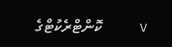v    ކޮންޓްރެކުޓްގެ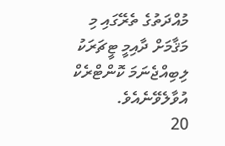މުއްދަތުގެ ތެރޭގައި މި މަޤާމަށް ދާއިމީ ޓީޗަރަކު ލިބިއްޖެނަމަ ކޮންޓްރެކް އުވާލެވޭނެއެވެ.
20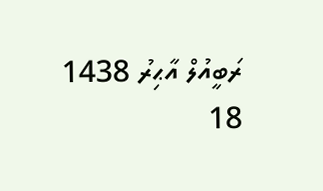ރަބީއުލް އާޙިރު 1438
18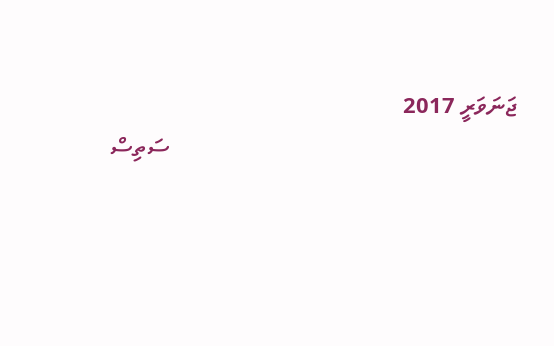ޖަނަވަރީ 2017
                                                             ސަތިސް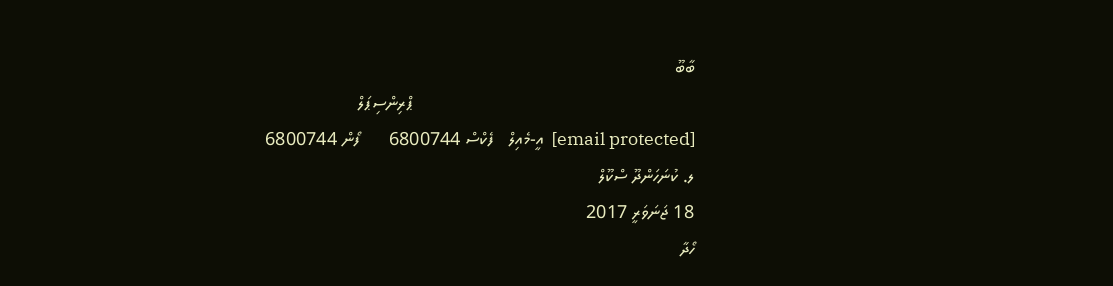ބާބޫ
                                                            ޕްރިންސިޕަލް
[email protected]  އީ-މެއިލް   ފެކްސް 6800744      ފޯން 6800744  ލ. ކުނަހަންދޫ ސްކޫލް
18 ޖަނަވަރީ 2017
ހޯދާ